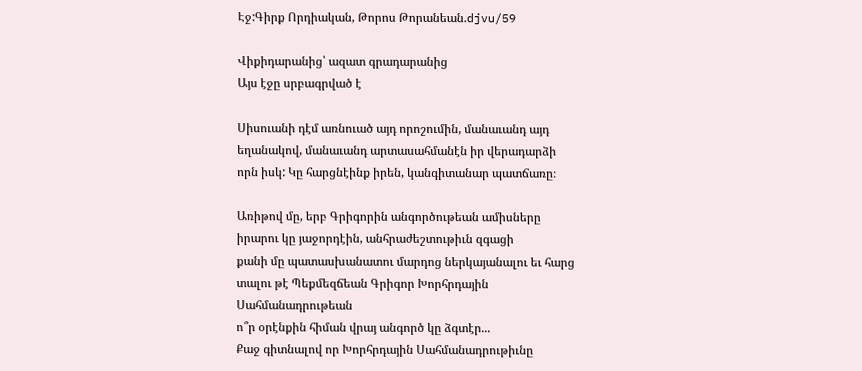Էջ:Գիրք Որդիական, Թորոս Թորանեան.djvu/59

Վիքիդարանից՝ ազատ գրադարանից
Այս էջը սրբագրված է

Սիսուանի դէմ առնուած այդ որոշումին, մանաւանդ այդ
եղանակով, մանաւանդ արտասահմանէն իր վերադարձի
որն իսկ: Կը հարցնէինք իրեն, կանգիտանար պատճառը։

Առիթով մը, երբ Գրիգորին անգործութեան ամիսները
իրարու կը յաջորդէին, անհրաժեշտութիւն զգացի
քանի մը պատասխանատու մարդոց ներկայանալու եւ հարց
տալու թէ Պեքմեզճեան Գրիգոր Խորհրդային Սահմանադրութեան
ո՞ր օրէնքին հիման վրայ անգործ կը ձգտէր...
Քաջ գիտնալով որ Խորհրդային Սահմանադրութիւնը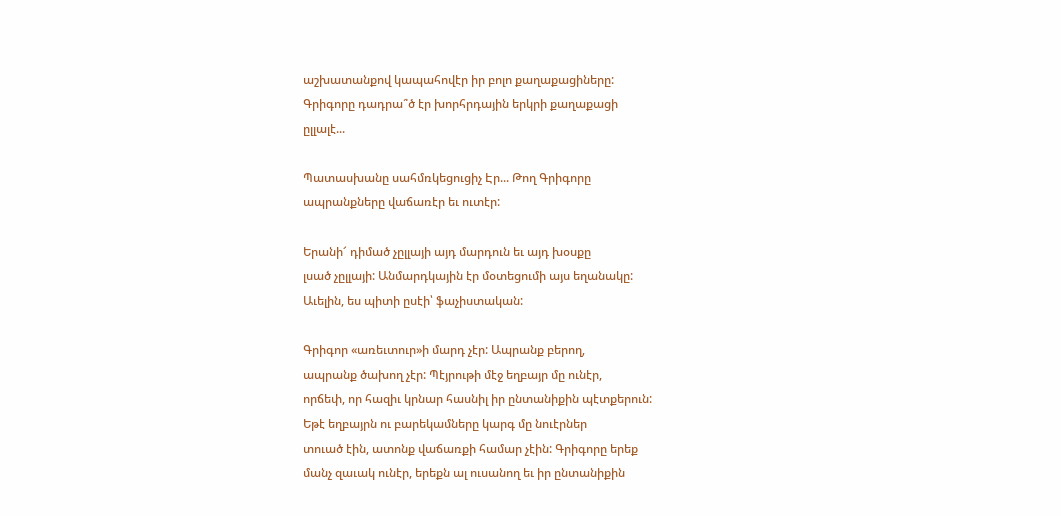աշխատանքով կապահովէր իր բոլո քաղաքացիները:
Գրիգորը դադրա՞ծ էր խորհրդային երկրի քաղաքացի
ըլլալէ...

Պատասխանը սահմռկեցուցիչ Էր... Թող Գրիգորը
ապրանքները վաճառէր եւ ուտէր:

Երանի՜ դիմած չըլլայի այդ մարդուն եւ այդ խօսքը
լսած չըլլայի: Անմարդկային էր մօտեցումի այս եղանակը:
Աւելին, ես պիտի ըսէի՝ ֆաչիստական:

Գրիգոր «առեւտուր»ի մարդ չէր: Ապրանք բերող,
ապրանք ծախող չէր: Պէյրութի մէջ եղբայր մը ունէր,
որճեփ, որ հազիւ կրնար հասնիլ իր ընտանիքին պէտքերուն:
Եթէ եղբայրն ու բարեկամները կարգ մը նուէրներ
տուած էին, ատոնք վաճառքի համար չէին: Գրիգորը երեք
մանչ զաւակ ունէր, երեքն ալ ուսանող եւ իր ընտանիքին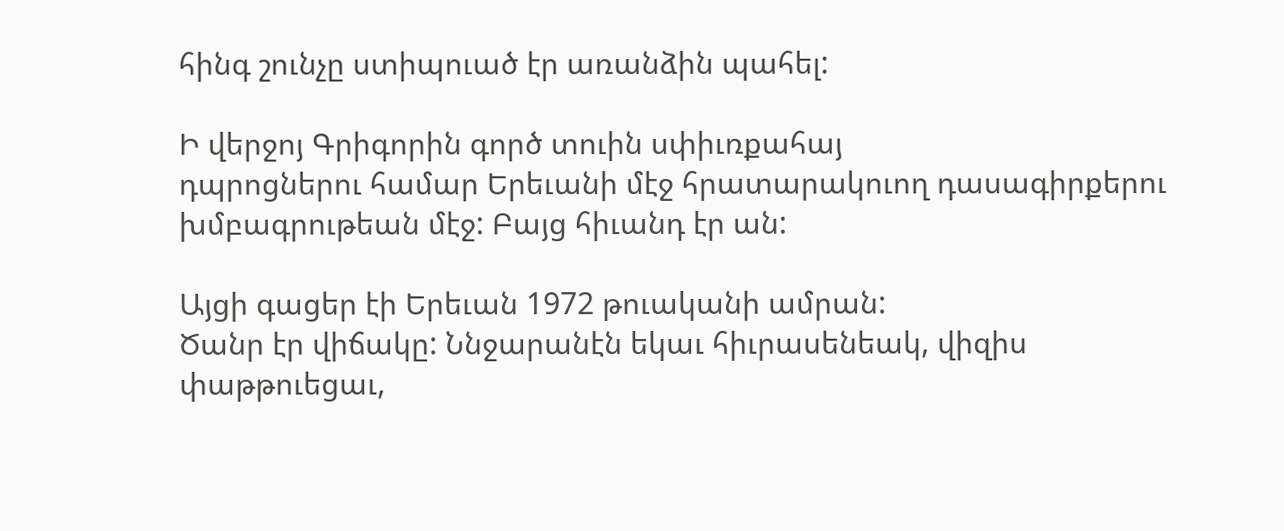հինգ շունչը ստիպուած էր առանձին պահել:

Ի վերջոյ Գրիգորին գործ տուին սփիւռքահայ
դպրոցներու համար Երեւանի մէջ հրատարակուող դասագիրքերու
խմբագրութեան մէջ: Բայց հիւանդ էր ան:

Այցի գացեր էի Երեւան 1972 թուականի ամրան:
Ծանր էր վիճակը: Ննջարանէն եկաւ հիւրասենեակ, վիզիս
փաթթուեցաւ,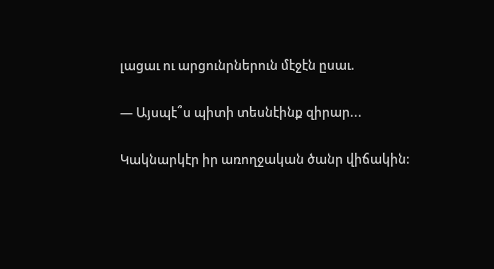լացաւ ու արցունրներուն մէջէն ըսաւ.

— Այսպէ՞ս պիտի տեսնէինք զիրար...

Կակնարկէր իր առողջական ծանր վիճակին: